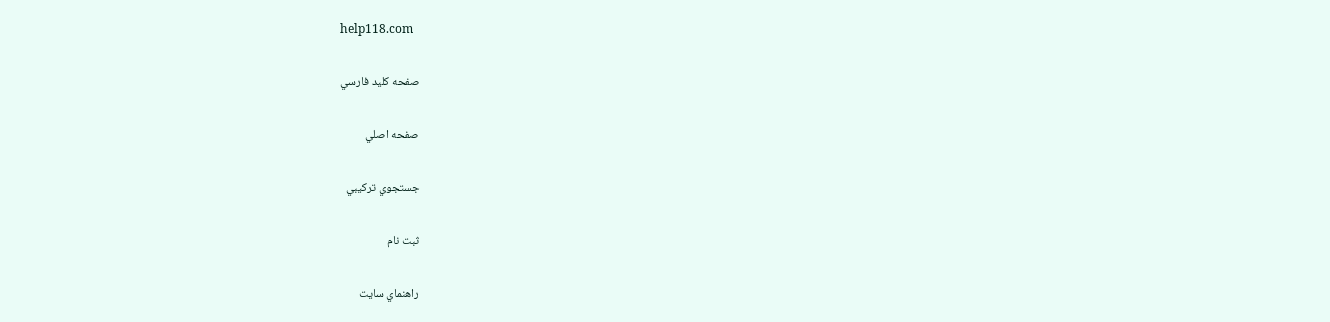help118.com

صفحه كليد فارسي

صفحه اصلي

جستجوي تركيبي

ثبت نام

راهنماي سايت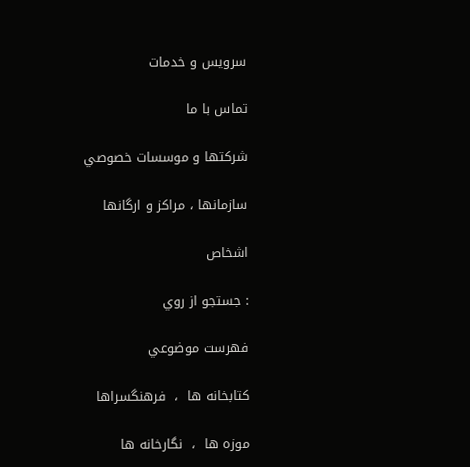سرويس و خدمات

تماس با ما

شركتها و موسسات خصوصي

سازمانها ، مراكز و ارگانها

اشخاص

: جستجو از روي

فهرست موضوعي

كتابخانه ها  ،  فرهنگسراها

موزه ها  ،  نگارخانه ها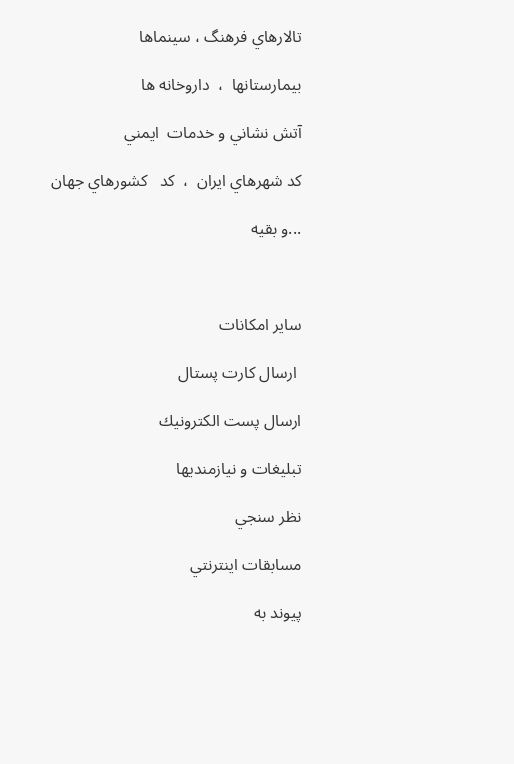تالارهاي فرهنگ ، سينماها

بيمارستانها  ،  داروخانه ها

آتش نشاني و خدمات  ايمني

كد شهرهاي ايران  ،  كد   كشورهاي جهان

...و بقيه



ساير امكانات

 ارسال كارت پستال

ارسال پست الكترونيك

تبليغات و نيازمنديها

نظر سنجي

مسابقات اينترنتي

پيوند به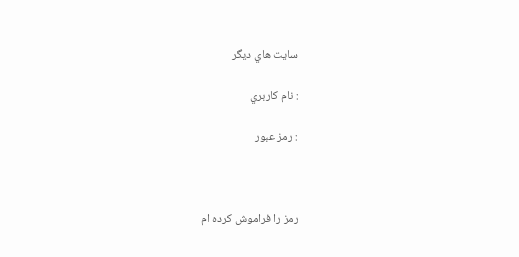سايت هاي ديگر

: نام كاربري

: رمز عبور



رمز را فراموش كرده ام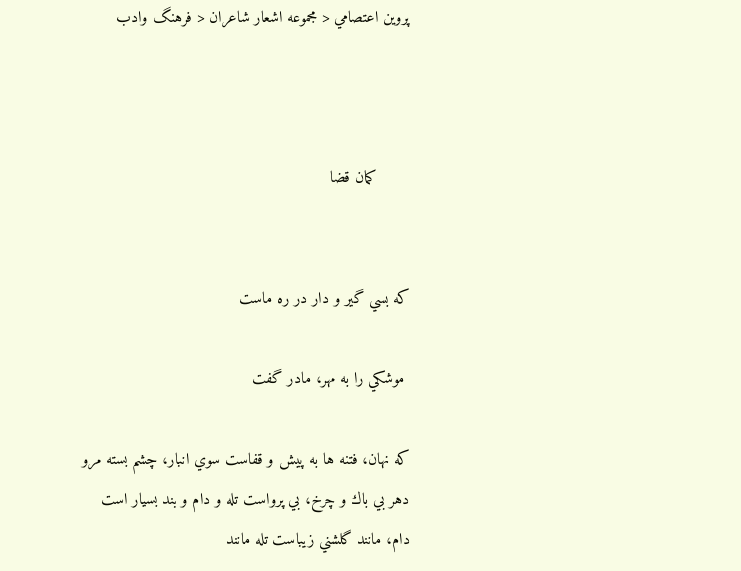پروين اعتصامي < مجموعه اشعار شاعران < فرهنگ وادب



       كمان قضا


كه بسي گير و دار در ره ماست

 موشكي را به مهر، مادر گفت

كه نهان، فتنه ها به پيش و قفاست سوي انبار، چشم بسته مرو
دهر بي باك و چرخ، بي پرواست تله و دام و بند بسيار است
دام، مانند گلشني زيباست تله مانند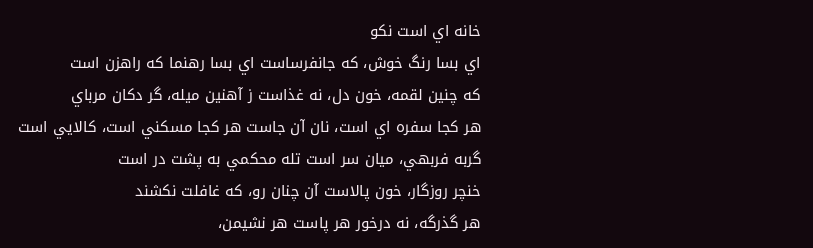خانه اي است نكو
اي بسا رنگ خوش، كه جانفرساست اي بسا رهنما كه راهزن است
كه چنين لقمه، خون دل، نه غذاست ز آهنين ميله، گر دكان مرباي
هر كجا سفره اي است، نان آن جاست هر كجا مسكني است، كالايي است
گربه فربهي، ميان سر است تله محكمي به پشت در است
خنچر روزگار، خون پالاست آن چنان رو، كه غافلت نكشند
هر گذرگه، نه درخور هر پاست هر نشيمن،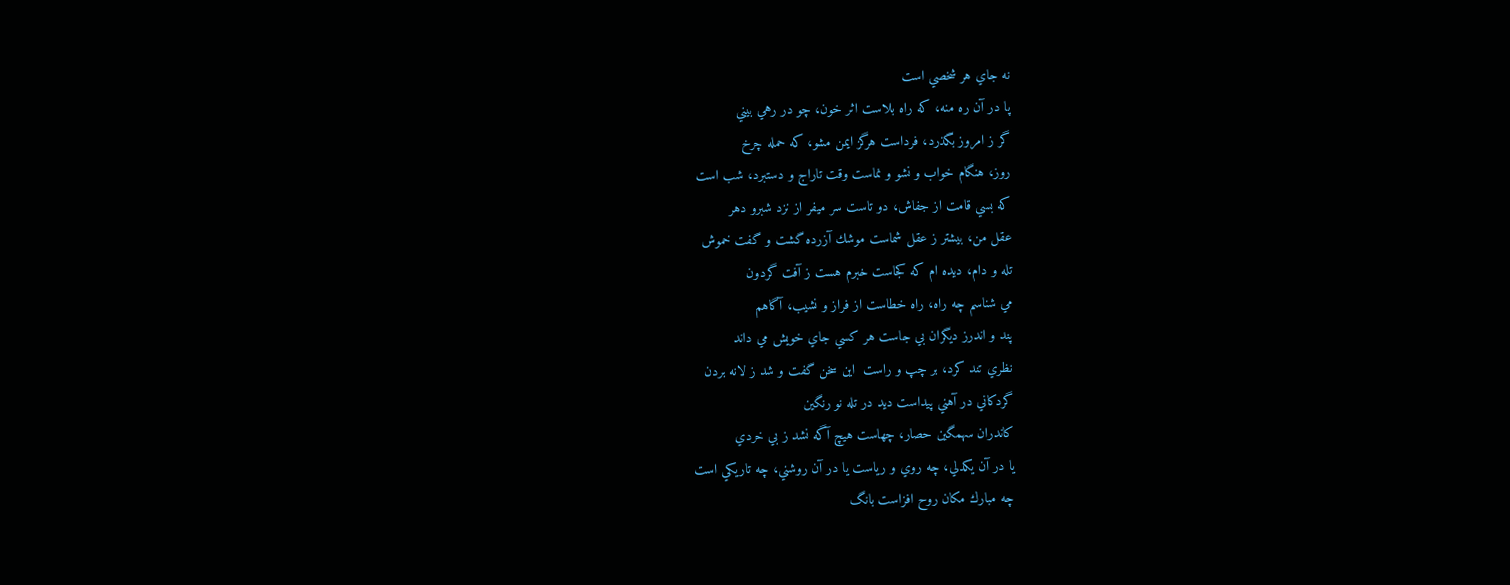نه جاي هر شخصي است
پا در آن ره منه، كه راه بلاست اثر خون، چو در رهي بيني
گر ز امروز بگذرد، فرداست هرگز ايمن مشو، كه حمله چرخ
روز، هنگام خواب و نشو و نماست وقت تاراج و دستبرد، شب است
كه بسي قامت از جفاش، دو تاست سر ميفر از نزد شبرو دهر
عقل من، بيشتر ز عقل شماست موشك آزرده گشت و گفت خموش
تله و دام، ديده ام كه كجاست خبرم هست ز آفت گردون
مي شناسم چه راه، راه خطاست از فراز و نشيب،‌ آگاهم
پند و اندرز ديگران بي جاست هر كسي جاي خويش مي داند
نظري تند كرد، بر چپ و راست  اين سخن گفت و شد ز لانه بردن
گردكاني در آهني پيداست ديد در تله نو رنگين
كاندران سهمگين حصار، چهاست هيچ آگه نشد ز بي خردي
يا در آن يكدلي، چه روي و رياست يا در آن روشني، چه تاريكي است
چه مبارك مكان روح افزاست بانگ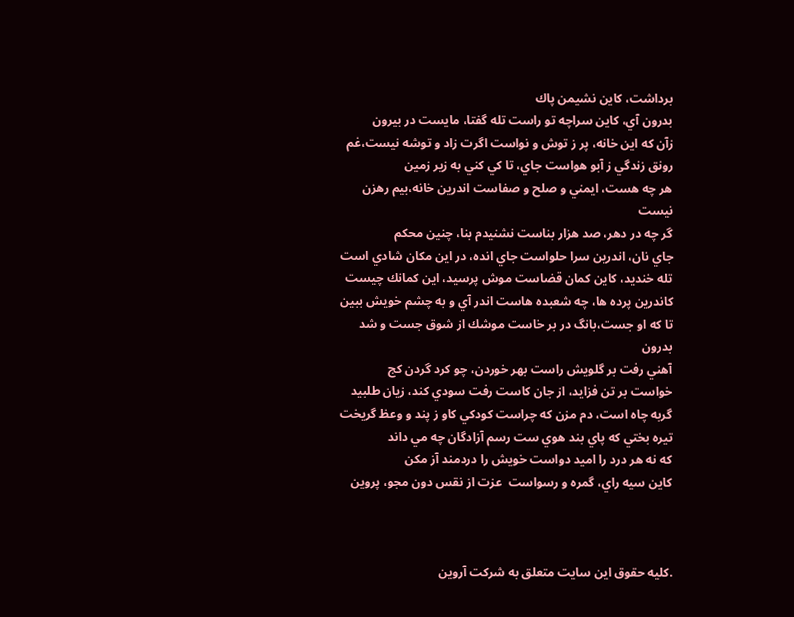برداشت، كاين نشيمن پاك
بدرون آي، كاين سراچه تو راست تله گفتا، مايست در بيرون
زآن كه اين خانه، پر ز توش و نواست اگرت زاد و توشه نيست،غم
رونق زندگي ز آبو هواست جاي، تا كي كني به زير زمين
هر چه هست، ايمني و صلح و صفاست اندرين خانه،‌بيم رهزن نيست
گر چه در دهر، صد هزار بناست نشنيدم بنا، چنين محكم
جاي نان، اندرين سرا حلواست جاي انده، در اين مكان شادي است
تله خنديد، كاين كمان قضاست موش پرسيد، اين كمانك چيست
كاندرين پرده ها، چه شعبده هاست اندر آي و به چشم خويش ببين
تا كه او جست،‌بانگ در بر خاست موشك از شوق جست و شد بدرون
آهني رفت بر گلويش راست بهر خوردن، چو كرد گردن كج
خواست بر تن فزايد، از جان كاست رفت سودي كند، زيان طلبيد
گربه چاه است، دم مزن كه چراست كودكي كاو ز پند و وعظ گريخت
تيره بختي كه پاي بند هوي ست رسم آزادگان چه مي داند
كه نه هر درد را اميد دواست خويش را دردمند آز مكن
كاين سيه راي، گمره و رسواست  عزت از نقس دون مجو، پروين



.كليه حقوق اين سايت متعلق به شركت آروين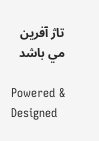تاژ آفرين مي باشد

Powered & Designed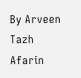By Arveen Tazh Afarin